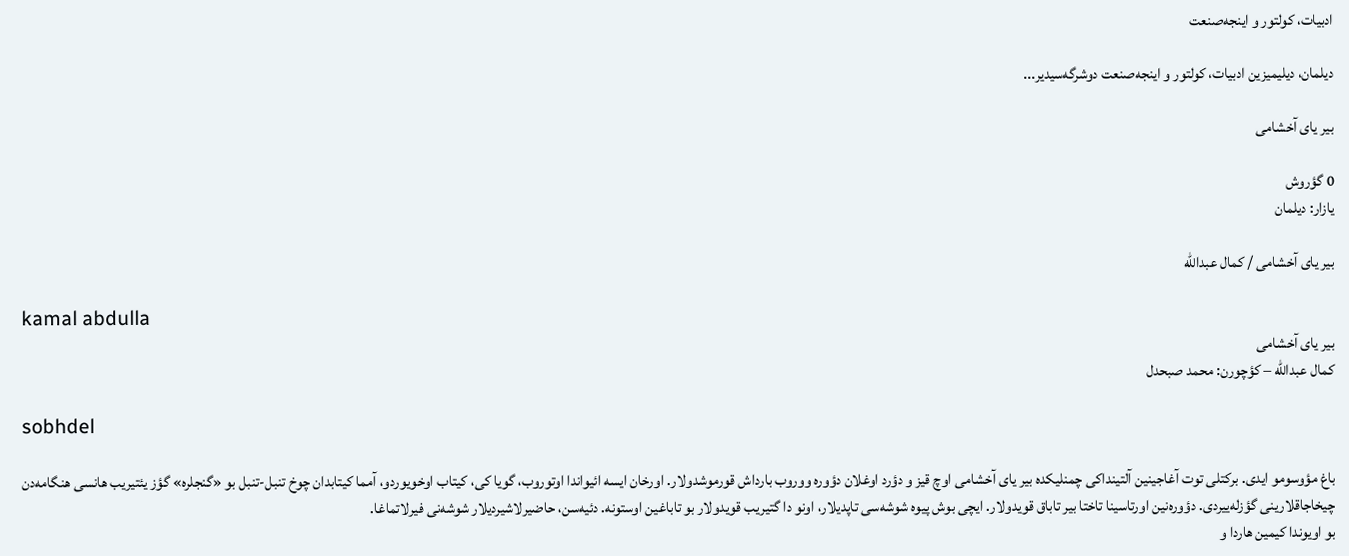ادبیات، کولتور و اینجه‌صنعت

دیلمان، دیلیمیزین ادبیات، کولتور و اینجه‌صنعت دوشرگه‌سیدیر...

بیر یای آخشامی

0 گؤروش
یازار: دیلمان

بیر یای آخشامی / کمال عبدالله

kamal abdulla
بیر یای آخشامی
کمال عبدالله – کؤچورن: محمد صبحدل

sobhdel

باغ مؤوسومو ایدی. برکتلی توت آغاجینین آلتینداکی چمنلیکده بیر یای آخشامی اوچ قیز و دؤرد اوغلان دؤوره ووروب بارداش قورموشدولار. اورخان ایسه ائیواندا اوتوروب، گویا کی، کیتاب اوخویوردو، آمما کیتابدان چوخ تنبل-تنبل بو «گنجلره» گؤز یئتیریب هانسی هنگامه‌دن چیخاجاقلارینی گؤزله‌ییردی. دؤوره‌نین اورتاسینا تاختا بیر تاباق قویدولار. ایچی بوش پیوه شوشه‌سی تاپدیلار، اونو دا گتیریب قویدولار بو تاباغین اوستونه. دئیه‌سن، حاضیرلاشیردیلار شوشه‌نی فیرلاتماغا.
بو اویوندا کیمین هاردا و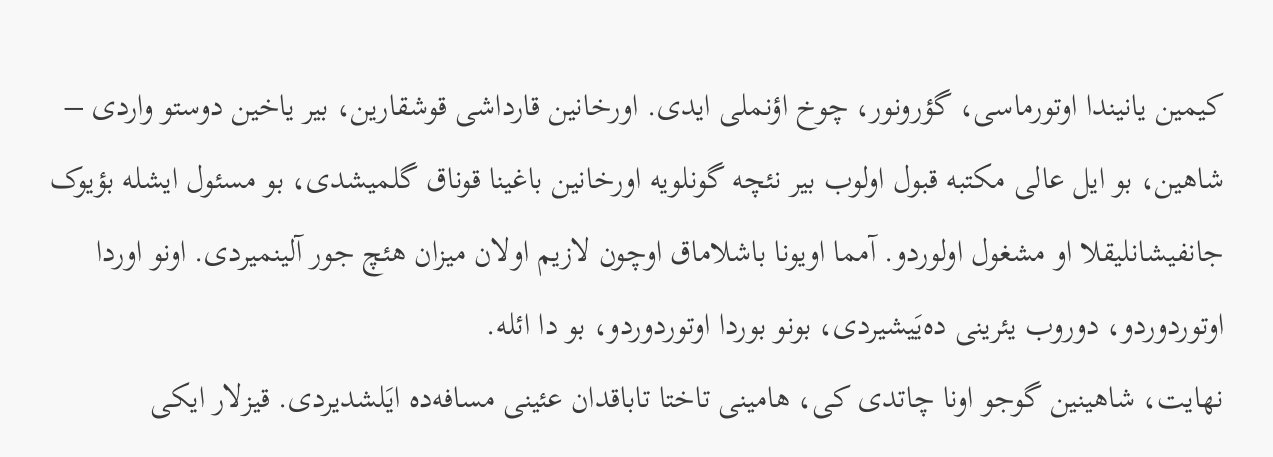کیمین یانیندا اوتورماسی، گؤرونور، چوخ اؤنملی ایدی. اورخانین قارداشی قوشقارین، بیر یاخین دوستو واردی – شاهین، بو ایل عالی مکتبه قبول اولوب بیر نئچه گونلویه اورخانین باغینا قوناق گلمیشدی، بو مسئول ایشله بؤیوک جانفیشانلیقلا او مشغول اولوردو. آمما اویونا باشلاماق اوچون لازیم اولان میزان هئچ جور آلینمیردی. اونو اوردا اوتوردوردو، دوروب یئرینی ده‌یَیشیردی، بونو بوردا اوتوردوردو، بو دا ائله.
نهایت، شاهینین گوجو اونا چاتدی کی، هامینی تاختا تاباقدان عئینی مسافه‌ده ا‌یَلشدیردی. قیزلار ایکی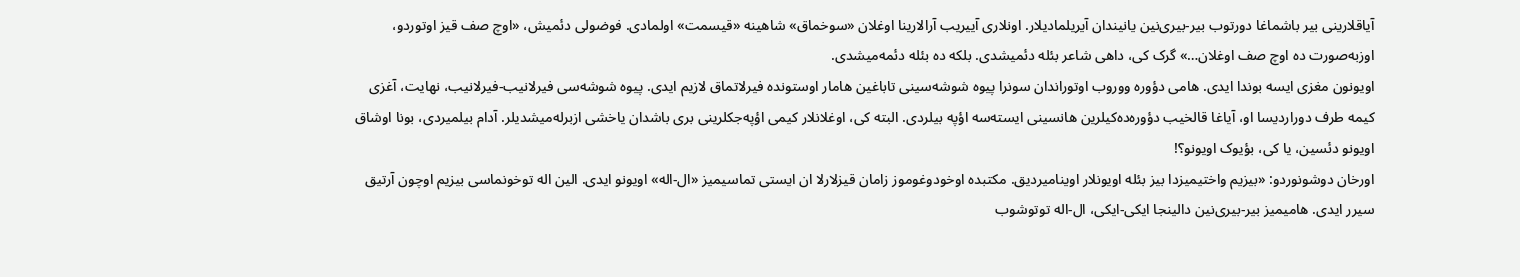آیاقلارینی بیر باشماغا دورتوب بیر-بیری‌نین یانیندان آیریلمادیلار. اونلاری آییریب آرالارینا اوغلان «سوخماق» شاهینه «قیسمت» اولمادی. فوضولی دئمیش، «اوچ صف قیز اوتوردو، اوزبه‌صورت ده اوچ صف اوغلان…» گرک کی، داهی شاعر بئله دئمیشدی. بلکه ده بئله دئمه‌میشدی.
اویونون مغزی ایسه بوندا ایدی. هامی دؤوره ووروب اوتوراندان سونرا پیوه شوشه‌سینی تاباغین هامار اوستونده فیرلاتماق لازیم ایدی. پیوه شوشه‌سی فیرلانیب-فیرلانیب، نهایت، آغزی کیمه طرف دوراردیسا او، آیاغا قالخیب دؤوره‌ده‌کیلرین هانسینی ایسته‌سه اؤپه بیلردی. البته‌ کی، اوغلانلار کیمی اؤپه‌جکلرینی بری باشدان یاخشی ازبرله‌میشدیلر. آدام بیلمیردی، بونا اوشاق اویونو دئسین، یا کی، بؤیوک اویونو؟!
اورخان دوشونوردو: «بیزیم واختیمیزدا بیز بئله اویونلار اوینامیردیق. مکتبده اوخودوغوموز زامان قیزلارلا ان ایستی تماسیمیز «ال-اله» اویونو ایدی. الین اله توخونماسی بیزیم اوچون آرتیق سیرر ایدی. هامیمیز بیر-بیری‌نین دالینجا ایکی-ایکی، ال-اله توتوشوب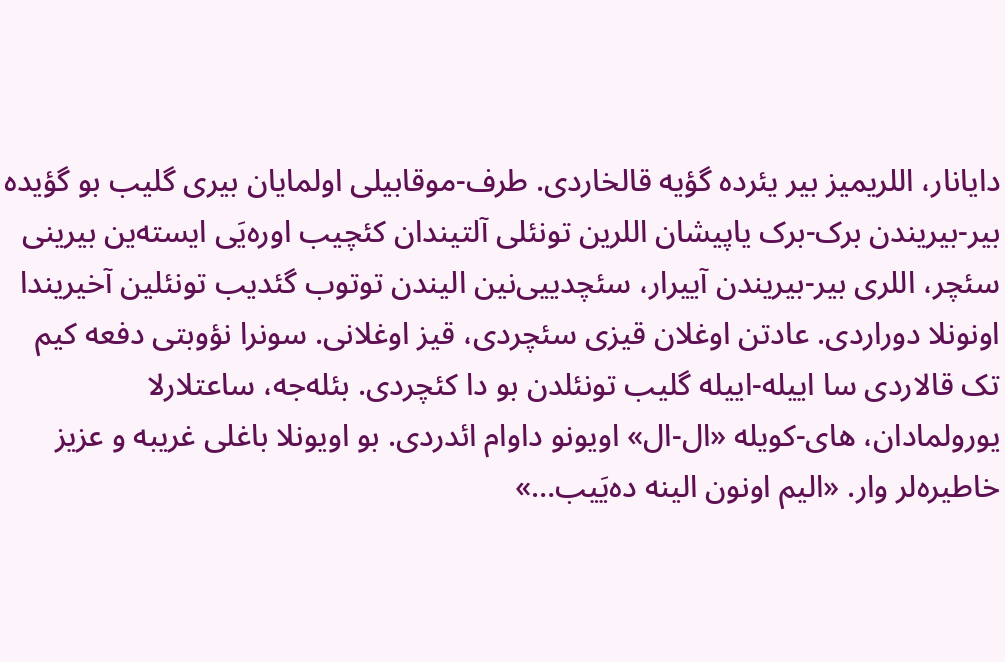دایانار، اللریمیز بیر یئرده گؤیه قالخاردی. طرف-موقابیلی اولمایان بیری گلیب بو گؤیده بیر-بیریندن برک-برک یاپیشان اللرین تونئلی آلتیندان کئچیب اوره‌یَی ایسته‌ین بیرینی سئچر، اللری بیر-بیریندن آییرار، سئچدییی‌نین الیندن توتوب گئدیب تونئلین آخیریندا اونونلا دوراردی. عادتن اوغلان قیزی سئچردی، قیز اوغلانی. سونرا نؤوبتی دفعه‌ کیم تک قالاردی ‌سا اییله-اییله گلیب تونئلدن بو دا کئچردی. بئله‌جه، ساعتلارلا یورولمادان، های-کویله «ال-ال» اویونو داوام ائدردی. بو اویونلا باغلی غریبه و عزیز خاطیره‌لر وار. «الیم اونون الینه ده‌یَیب…»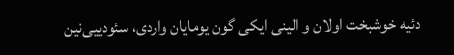دئیه خوشبخت اولان و الینی ایکی گون یومایان واردی، سئودییی‌نین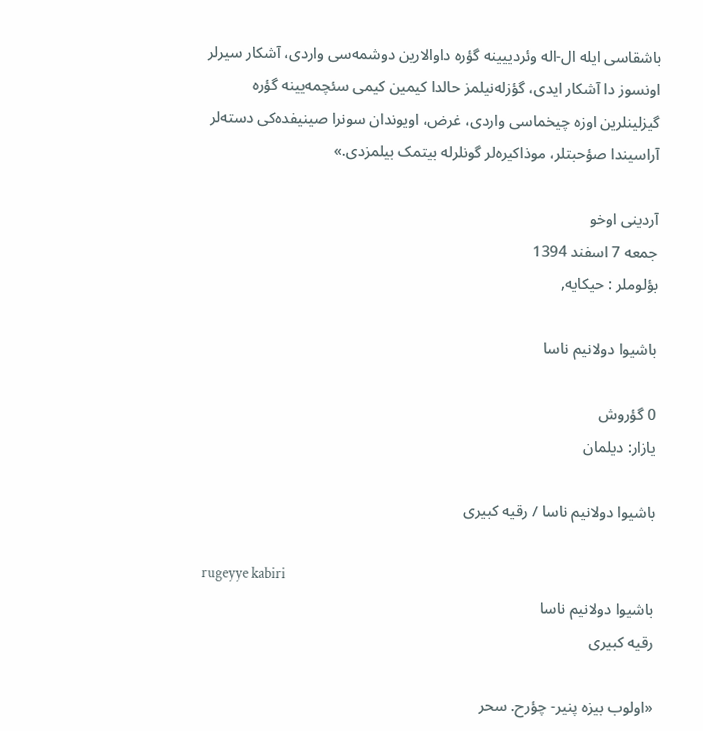باشقاسی ایله ال-اله وئردییینه گؤره داوالارین دوشمه‌سی واردی، آشکار سیرلر اونسوز دا آشکار ایدی، گؤزله‌نیلمز حالدا کیمین کیمی سئچمه‌یینه گؤره گیزلینلرین اوزه چیخماسی واردی، غرض، اویوندان سونرا صینیفده‌کی دسته‌لر آراسیندا صؤحبتلر، موذاکیره‌لر گونلرله بیتمک بیلمزدی.»

آردینی اوخو
جمعه 7 اسفند 1394
بؤلوملر : حیکایه,

باشیوا دولانیم ناسا

0 گؤروش
یازار: دیلمان

باشیوا دولانیم ناسا / رقیه کبیری

rugeyye kabiri
باشیوا دولانیم ناسا
رقیه کبیری

«اولوب بیزه پنیر- چؤرح. سحر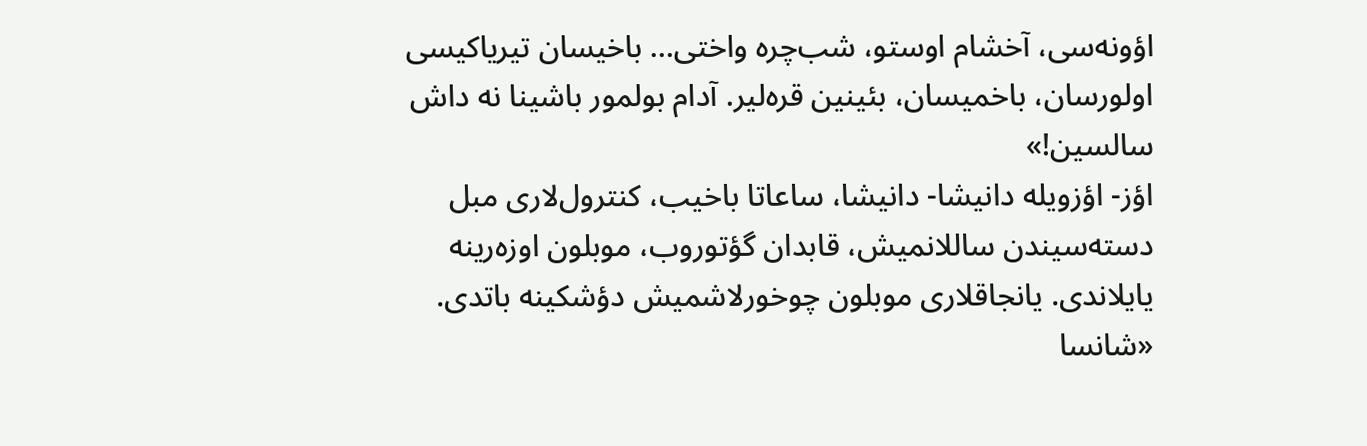اؤونه‌سی، آخشام اوستو، شب‌چره واختی… باخیسان تیریاکیسی اولورسان، باخمیسان، بئینین قره‌لیر. آدام بولمور باشینا نه داش سالسین!»
اؤز- اؤزویله دانیشا- دانیشا، ساعاتا باخیب، کنترول‌لاری مبل دسته‌سیندن ساللانمیش، قابدان گؤتوروب، موبلون اوزه‌رینه یایلاندی. یانجاقلاری موبلون چوخورلاشمیش دؤشکینه باتدی.
«شانسا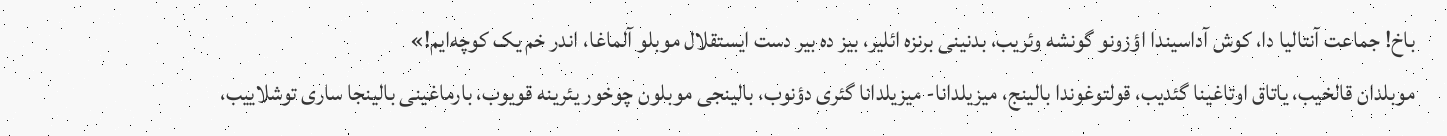باخ! جماعت آنتالیا دا، کوش آداسیندا اؤزونو گونشه وئریب، بدنینی برنزه ائلیر، بیز ده بیر دست ایستقلال موبلو آلماغا، اندر خم یک کوچه‌ایم!»
موبلدان قالخیب، یاتاق اوتاغینا گئدیب، قولتوغوندا بالینج، میزیلدانا- میزیلدانا گئری دؤنوب، بالینجی موبلون چوخور یئرینه قویوب، بارماغینی بالینجا ساری توشلاییب،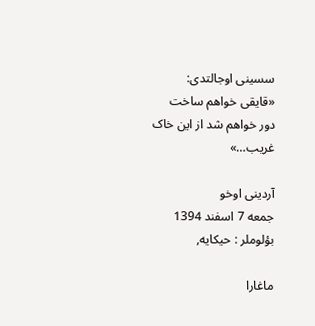سسینی اوجالتدی:
«قایقی خواهم ساخت
دور خواهم شد از این خاک غریب…»

آردینی اوخو
جمعه 7 اسفند 1394
بؤلوملر : حیکایه,

ماغارا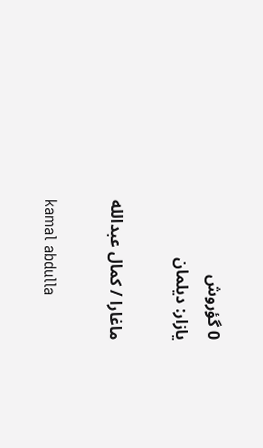0 گؤروش
یازار: دیلمان

ماغارا / کمال عبدالله‌

kamal abdulla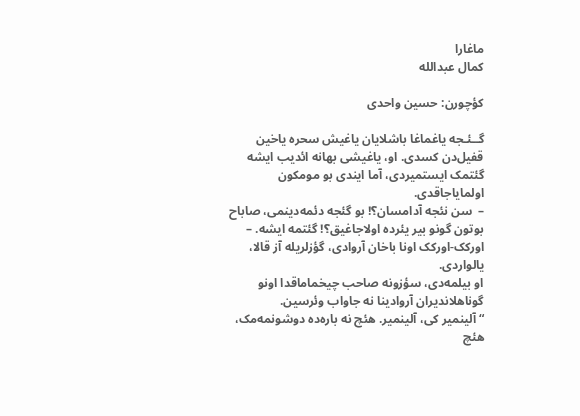ماغارا
کمال عبدالله‌

کؤچورن: حسین واحدی

گــئـجه یاغماغا باشلایان یاغیش سحره یاخین قفیل‌دن کسدی. او، یاغیشی بهانه ائدیب ایشه گئتمک ایستمیردی، آما ایندی بو مومکون اولمایا‌جاقدی.
–  سن نئجه آدامسان؟! بو گئجه دئمه‌دینمی، صاباح بوتون گونو بیر یئرده اولاجاغیق؟! گئتمه ایشه. – اورکک-اورکک اونا باخان آروادی، گؤزلریله آز قالا، یالواردی.
او بیلمه‌دی، سؤزونه صاحب چیخماماقدا اونو گوناهلاندیران آروادینا نه جاواب وئرسین.
“آلینمیر کی، آلینمیر. هئچ نه باره‌ده دوشونمه‌مک، هئچ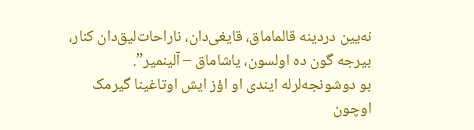نه‌یین دردینه قالماماق، قایغی‌دان، ناراحات‌لیق‌دان کنار، بیرجه گون ده اولسون، یاشاماق – آلینمیر”.
بو دوشونجه‌لرله ایندی او اؤز ایش اوتاغینا گیرمک اوچون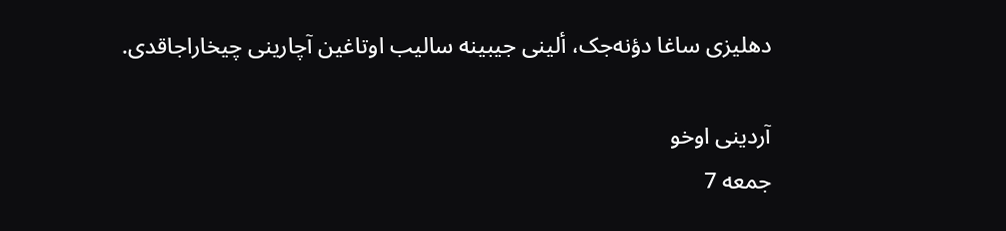دهلیزی ساغا دؤنه‌جک، ألینی جیبینه سالیب اوتاغین آچارینی چیخارا‌جاقدی.

آردینی اوخو
جمعه 7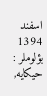اسفند 1394
بؤلوملر : حیکایه,